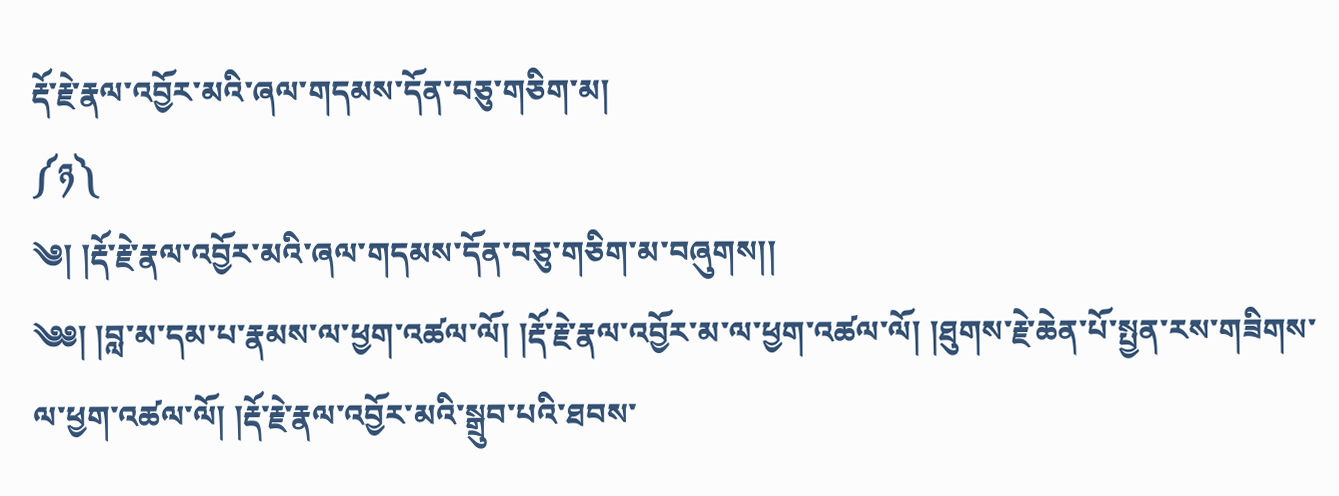རྡོ་རྗེ་རྣལ་འབྱོར་མའི་ཞལ་གདམས་དོན་བཅུ་གཅིག་མ།
༼ཉ༽
༄། །རྡོ་རྗེ་རྣལ་འབྱོར་མའི་ཞལ་གདམས་དོན་བཅུ་གཅིག་མ་བཞུགས།།
༄༅། །བླ་མ་དམ་པ་རྣམས་ལ་ཕྱག་འཚལ་ལོ། །རྡོ་རྗེ་རྣལ་འབྱོར་མ་ལ་ཕྱག་འཚལ་ལོ། །ཐུགས་རྗེ་ཆེན་པོ་སྤྱན་རས་གཟིགས་ལ་ཕྱག་འཚལ་ལོ། །རྡོ་རྗེ་རྣལ་འབྱོར་མའི་སྒྲུབ་པའི་ཐབས་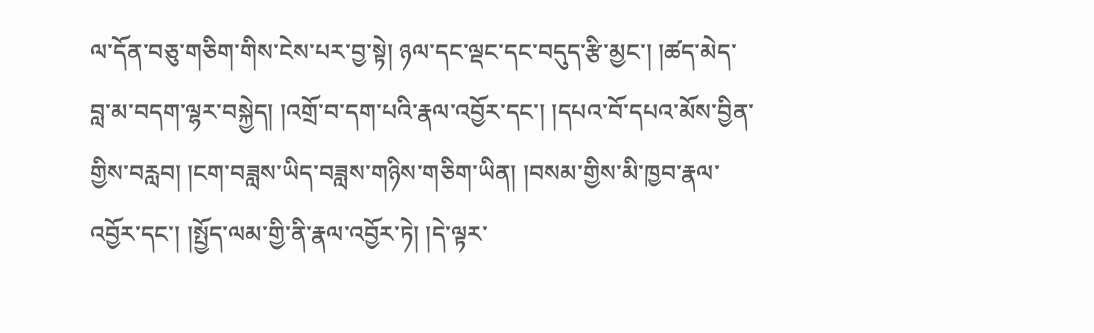ལ་དོན་བཅུ་གཅིག་གིས་ངེས་པར་བྱ་སྟེ། ཉལ་དང་ལྡང་དང་བདུད་རྩི་མྱང་། །ཚད་མེད་བླ་མ་བདག་ལྷར་བསྐྱེད། །འགྲོ་བ་དག་པའི་རྣལ་འབྱོར་དང་། །དཔའ་བོ་དཔའ་མོས་བྱིན་གྱིས་བརླབ། །ངག་བཟླས་ཡིད་བཟླས་གཉིས་གཅིག་ཡིན། །བསམ་གྱིས་མི་ཁྱབ་རྣལ་འབྱོར་དང་། །སྤྱོད་ལམ་གྱི་ནི་རྣལ་འབྱོར་ཏེ། །དེ་ལྟར་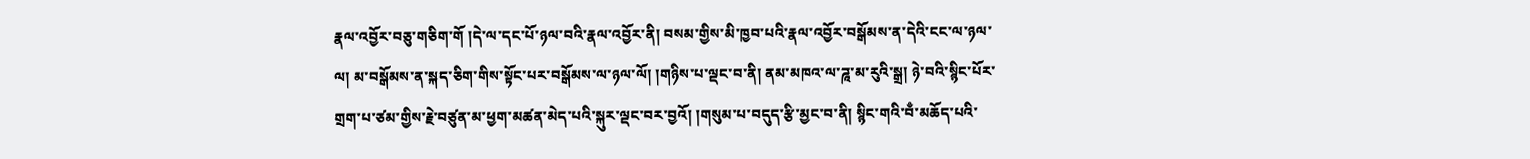རྣལ་འབྱོར་བཅུ་གཅིག་གོ །དེ་ལ་དང་པོ་ཉལ་བའི་རྣལ་འབྱོར་ནི། བསམ་གྱིས་མི་ཁྱབ་པའི་རྣལ་འབྱོར་བསྒོམས་ན་དེའི་ངང་ལ་ཉལ་ལ། མ་བསྒོམས་ན་སྐད་ཅིག་གིས་སྟོང་པར་བསྒོམས་ལ་ཉལ་ལོ། །གཉིས་པ་ལྡང་བ་ནི། ནམ་མཁའ་ལ་ཌཱ་མ་རུའི་སྒྲ། ཉེ་བའི་སྙིང་པོར་གྲག་པ་ཙམ་གྱིས་རྗེ་བཙུན་མ་ཕྱག་མཚན་མེད་པའི་སྐུར་ལྡང་བར་བྱའོ། །གསུམ་པ་བདུད་རྩི་མྱང་བ་ནི། སྙིང་གའི་བྃ་མཆོད་པའི་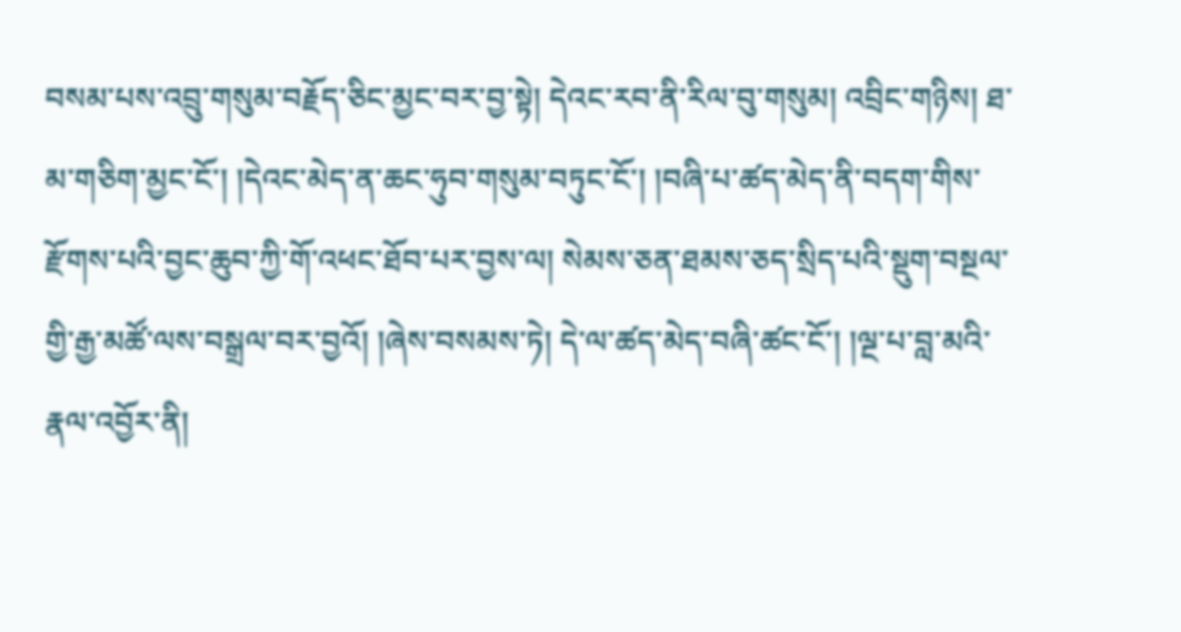བསམ་པས་འབྲུ་གསུམ་བརྗོད་ཅིང་མྱང་བར་བྱ་སྟེ། དེའང་རབ་ནི་རིལ་བུ་གསུམ། འབྲིང་གཉིས། ཐ་མ་གཅིག་མྱང་ངོ་། །དེའང་མེད་ན་ཆང་ཧུབ་གསུམ་བཏུང་ངོ་། །བཞི་པ་ཚད་མེད་ནི་བདག་གིས་རྫོགས་པའི་བྱང་ཆུབ་ཀྱི་གོ་འཕང་ཐོབ་པར་བྱས་ལ། སེམས་ཅན་ཐམས་ཅད་སྲིད་པའི་སྡུག་བསྔལ་གྱི་རྒྱ་མཚོ་ལས་བསྒྲལ་བར་བྱའོ། །ཞེས་བསམས་ཏེ། དེ་ལ་ཚད་མེད་བཞི་ཚང་ངོ་། །ལྔ་པ་བླ་མའི་རྣལ་འབྱོར་ནི།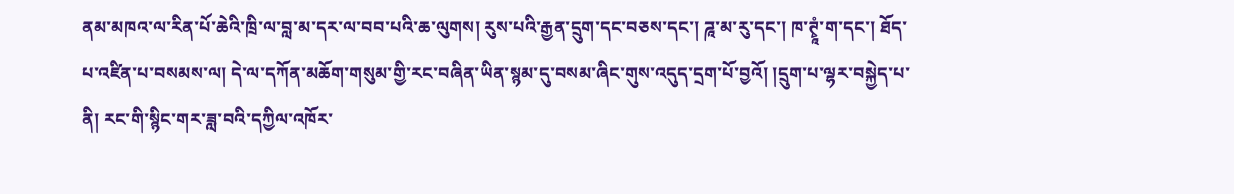ནམ་མཁའ་ལ་རིན་པོ་ཆེའི་ཁྲི་ལ་བླ་མ་དར་ལ་བབ་པའི་ཆ་ལུགས། རུས་པའི་རྒྱན་དྲུག་དང་བཅས་དང་། ཌཱ་མ་རུ་དང་། ཁ་ཊྭཱཾ་ག་དང་། ཐོད་པ་འཛིན་པ་བསམས་ལ། དེ་ལ་དཀོན་མཆོག་གསུམ་གྱི་རང་བཞིན་ཡིན་སྙམ་དུ་བསམ་ཞིང་གུས་འདུད་དྲག་པོ་བྱའོ། །དྲུག་པ་ལྷར་བསྐྱེད་པ་ནི། རང་གི་སྙིང་གར་ཟླ་བའི་དཀྱིལ་འཁོར་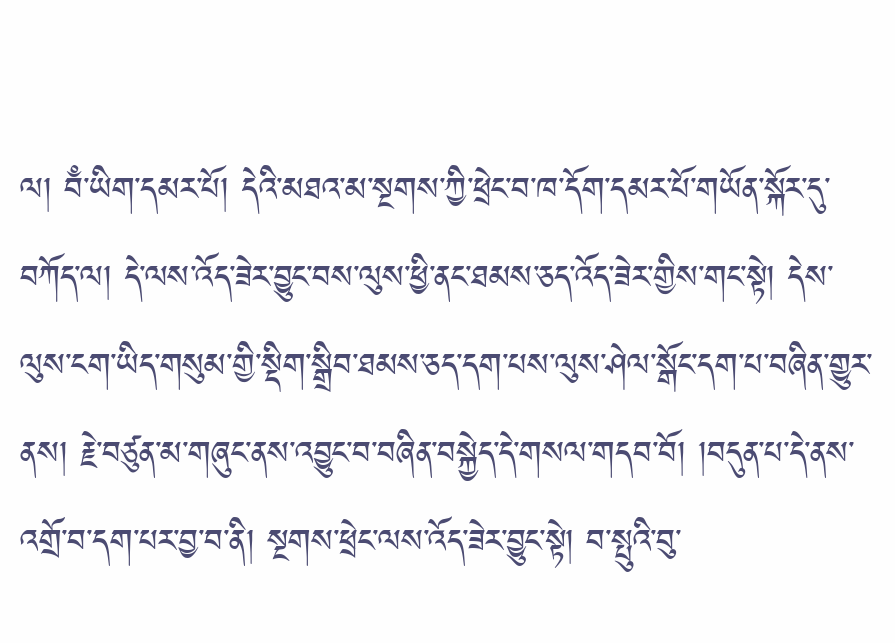ལ། བྃ་ཡིག་དམར་པོ། དེའི་མཐའ་མ་སྔགས་ཀྱི་ཕྲེང་བ་ཁ་དོག་དམར་པོ་གཡོན་སྐོར་དུ་བཀོད་ལ། དེ་ལས་འོད་ཟེར་བྱུང་བས་ལུས་ཕྱི་ནང་ཐམས་ཅད་འོད་ཟེར་གྱིས་གང་སྟེ། དེས་ལུས་ངག་ཡིད་གསུམ་གྱི་སྡིག་སྒྲིབ་ཐམས་ཅད་དག་པས་ལུས་ཤེལ་སྒོང་དག་པ་བཞིན་གྱུར་ནས། རྗེ་བཙུན་མ་གཞུང་ནས་འབྱུང་བ་བཞིན་བསྐྱེད་དེ་གསལ་གདབ་བོ། །བདུན་པ་དེ་ནས་འགྲོ་བ་དག་པར་བྱ་བ་ནི། སྔགས་ཕྲེང་ལས་འོད་ཟེར་བྱུང་སྟེ། བ་སྤུའི་བུ་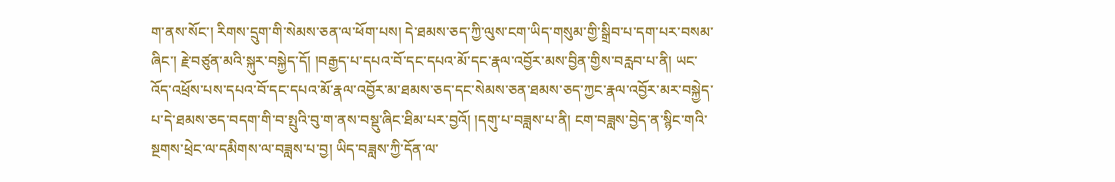ག་ནས་སོང་། རིགས་དྲུག་གི་སེམས་ཅན་ལ་ཕོག་པས། དེ་ཐམས་ཅད་ཀྱི་ལུས་ངག་ཡིད་གསུམ་གྱི་སྒྲིབ་པ་དག་པར་བསམ་ཞིང་། རྗེ་བཙུན་མའི་སྐུར་བསྐྱེད་དོ། །བརྒྱད་པ་དཔའ་བོ་དང་དཔའ་མོ་དང་རྣལ་འབྱོར་མས་བྱིན་གྱིས་བརླབ་པ་ནི། ཡང་འོད་འཕྲོས་པས་དཔའ་བོ་དང་དཔའ་མོ་རྣལ་འབྱོར་མ་ཐམས་ཅད་དང་སེམས་ཅན་ཐམས་ཅད་ཀྱང་རྣལ་འབྱོར་མར་བསྐྱེད་པ་དེ་ཐམས་ཅད་བདག་གི་བ་སྤུའི་བུ་ག་ནས་བསྡུ་ཞིང་ཐིམ་པར་བྱའོ། །དགུ་པ་བཟླས་པ་ནི། ངག་བཟླས་བྱེད་ན་སྙིང་གའི་སྔགས་ཕྲེང་ལ་དམིགས་ལ་བཟླས་པ་བྱ། ཡིད་བཟླས་ཀྱི་དོན་ལ་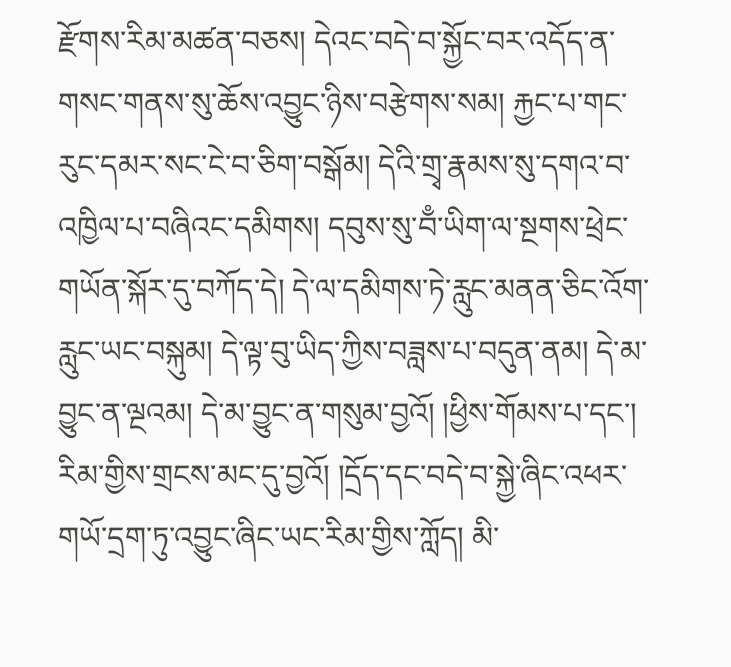རྫོགས་རིམ་མཚན་བཅས། དེའང་བདེ་བ་སྐྱོང་བར་འདོད་ན་གསང་གནས་སུ་ཆོས་འབྱུང་ཉིས་བརྩེགས་སམ། རྐྱང་པ་གང་རུང་དམར་སང་ངེ་བ་ཅིག་བསྒོམ། དེའི་གྲྭ་རྣམས་སུ་དགའ་བ་འཁྱིལ་པ་བཞིའང་དམིགས། དབུས་སུ་བྃ་ཡིག་ལ་སྔགས་ཕྲེང་གཡོན་སྐོར་དུ་བཀོད་དེ། དེ་ལ་དམིགས་ཏེ་རླུང་མནན་ཅིང་འོག་རླུང་ཡང་བསྐུམ། དེ་ལྟ་བུ་ཡིད་ཀྱིས་བཟླས་པ་བདུན་ནམ། དེ་མ་བྱུང་ན་ལྔའམ། དེ་མ་བྱུང་ན་གསུམ་བྱའོ། །ཕྱིས་གོམས་པ་དང་། རིམ་གྱིས་གྲངས་མང་དུ་བྱའོ། །དྲོད་དང་བདེ་བ་སྐྱེ་ཞིང་འཕར་གཡོ་དྲག་ཏུ་འབྱུང་ཞིང་ཡང་རིམ་གྱིས་ཀློད། མི་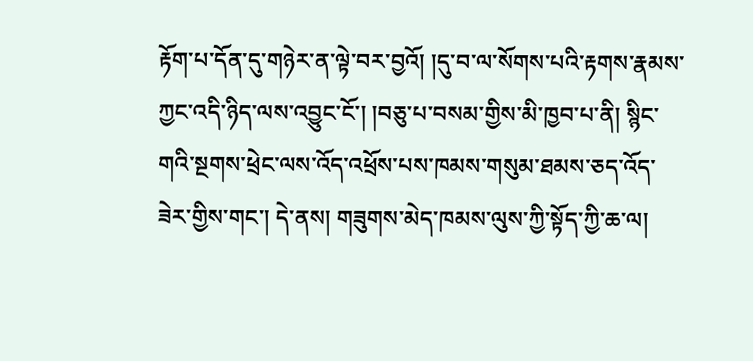རྟོག་པ་དོན་དུ་གཉེར་ན་ལྟེ་བར་བྱའོ། །དུ་བ་ལ་སོགས་པའི་རྟགས་རྣམས་ཀྱང་འདི་ཉིད་ལས་འབྱུང་ངོ་། །བཅུ་པ་བསམ་གྱིས་མི་ཁྱབ་པ་ནི། སྙིང་གའི་སྔགས་ཕྲེང་ལས་འོད་འཕྲོས་པས་ཁམས་གསུམ་ཐམས་ཅད་འོད་ཟེར་གྱིས་གང་། དེ་ནས། གཟུགས་མེད་ཁམས་ལུས་ཀྱི་སྟོད་ཀྱི་ཆ་ལ།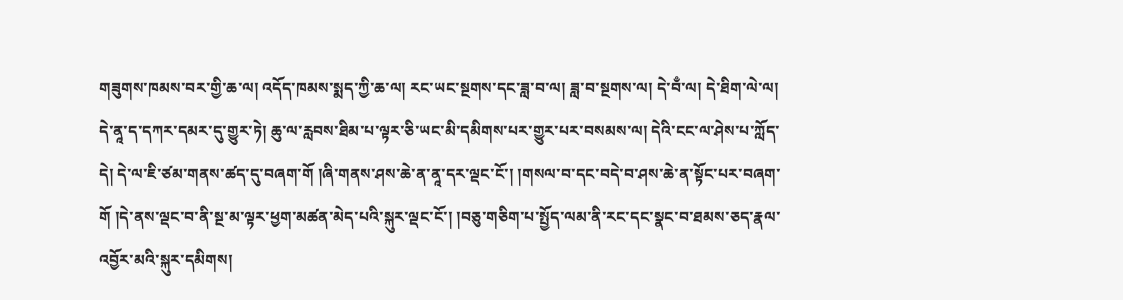གཟུགས་ཁམས་བར་གྱི་ཆ་ལ། འདོད་ཁམས་སྨད་ཀྱི་ཆ་ལ། རང་ཡང་སྔགས་དང་ཟླ་བ་ལ། ཟླ་བ་སྔགས་ལ། དེ་བྃ་ལ། དེ་ཐིག་ལེ་ལ། དེ་ནཱ་ད་དཀར་དམར་དུ་གྱུར་ཏེ། ཆུ་ལ་རླབས་ཐིམ་པ་ལྟར་ཅི་ཡང་མི་དམིགས་པར་གྱུར་པར་བསམས་ལ། དེའི་ངང་ལ་ཤེས་པ་ཀློད་དེ། དེ་ལ་ཇི་ཙམ་གནས་ཚད་དུ་བཞག་གོ །ཞི་གནས་ཤས་ཆེ་ན་ནཱ་དར་ལྡང་ངོ་། །གསལ་བ་དང་བདེ་བ་ཤས་ཆེ་ན་སྟོང་པར་བཞག་གོ །དེ་ནས་ལྡང་བ་ནི་སྔ་མ་ལྟར་ཕྱག་མཚན་མེད་པའི་སྐུར་ལྡང་ངོ་། །བཅུ་གཅིག་པ་སྤྱོད་ལམ་ནི་རང་དང་སྣང་བ་ཐམས་ཅད་རྣལ་འབྱོར་མའི་སྐུར་དམིགས།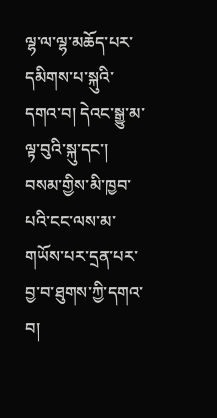ལྷ་ལ་ལྷ་མཆོད་པར་དམིགས་པ་སྐུའི་དགའ་བ། དེའང་སྒྱུ་མ་ལྟ་བུའི་སྐུ་དང་། བསམ་གྱིས་མི་ཁྱབ་པའི་ངང་ལས་མ་གཡོས་པར་དྲན་པར་བྱ་བ་ཐུགས་ཀྱི་དགའ་བ།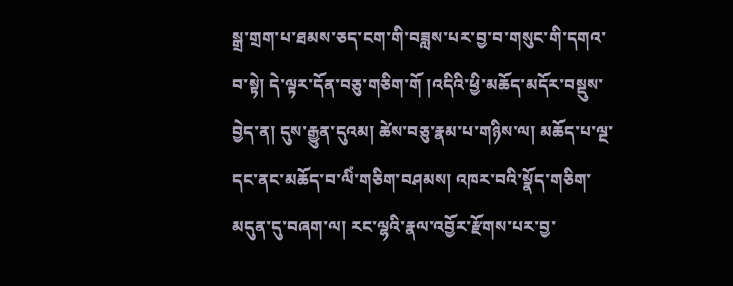སྒྲ་གྲག་པ་ཐམས་ཅད་ངག་གི་བཟླས་པར་བྱ་བ་གསུང་གི་དགའ་བ་སྟེ། དེ་ལྟར་དོན་བཅུ་གཅིག་གོ །འདིའི་ཕྱི་མཆོད་མདོར་བསྡུས་བྱེད་ན། དུས་རྒྱུན་དུའམ། ཚེས་བཅུ་རྣམ་པ་གཉིས་ལ། མཆོད་པ་ལྔ་དང་ནང་མཆོད་བ་ལིཾ་གཅིག་བཤམས། འཁར་བའི་སྣོད་གཅིག་མདུན་དུ་བཞག་ལ། རང་ལྷའི་རྣལ་འབྱོར་རྫོགས་པར་བྱ་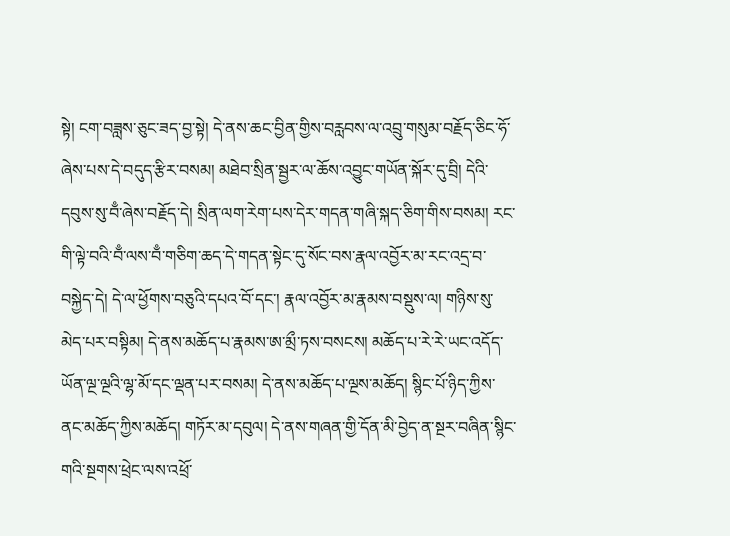སྟེ། ངག་བཟླས་ཅུང་ཟད་བྱ་སྟེ། དེ་ནས་ཆང་བྱིན་གྱིས་བརླབས་ལ་འབྲུ་གསུམ་བརྗོད་ཅིང་ཧོ་ཞེས་པས་དེ་བདུད་རྩིར་བསམ། མཐེབ་སྲིན་སྦྱར་ལ་ཆོས་འབྱུང་གཡོན་སྐོར་དུ་བྲི། དེའི་དབུས་སུ་བྃ་ཞེས་བརྗོད་དེ། སྲིན་ལག་རེག་པས་དེར་གདན་གཞི་སྐད་ཅིག་གིས་བསམ། རང་གི་ལྟེ་བའི་བྃ་ལས་བྃ་གཅིག་ཆད་དེ་གདན་སྟེང་དུ་སོང་བས་རྣལ་འབྱོར་མ་རང་འདྲ་བ་བསྐྱེད་དེ། དེ་ལ་ཕྱོགས་བཅུའི་དཔའ་བོ་དང་། རྣལ་འབྱོར་མ་རྣམས་བསྡུས་ལ། གཉིས་སུ་མེད་པར་བསྟིམ། དེ་ནས་མཆོད་པ་རྣམས་ཨ་མྲྀ་ཏས་བསངས། མཆོད་པ་རེ་རེ་ཡང་འདོད་ཡོན་ལྔ་ལྔའི་ལྷ་མོ་དང་ལྡན་པར་བསམ། དེ་ནས་མཆོད་པ་ལྔས་མཆོད། སྙིང་པོ་ཉིད་ཀྱིས་ནང་མཆོད་ཀྱིས་མཆོད། གཏོར་མ་དབུལ། དེ་ནས་གཞན་གྱི་དོན་མི་བྱེད་ན་སྔར་བཞིན་སྙིང་གའི་སྔགས་ཕྲེང་ལས་འཕྲོ་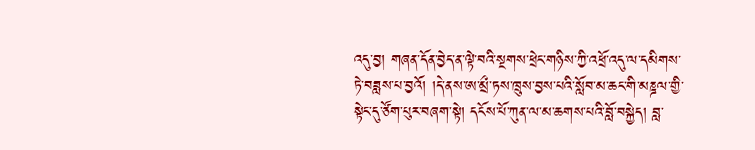འདུ་བྱ། གཞན་དོན་བྱེད་ན་ལྟེ་བའི་སྔགས་ཕྲེང་གཉིས་ཀྱི་འཕྲོ་འདུ་ལ་དམིགས་ཏེ་བཟླས་པ་བྱའོ། །དེ་ནས་ཨ་མྲྀ་ཏས་ཁྲུས་བྱས་པའི་སློབ་མ་ཆང་གི་མཎྜལ་གྱི་སྟེང་དུ་ཙོག་པུར་བཞག་སྟེ། དངོས་པོ་ཀུན་ལ་མ་ཆགས་པའི་བློ་བསྐྱེད། བླ་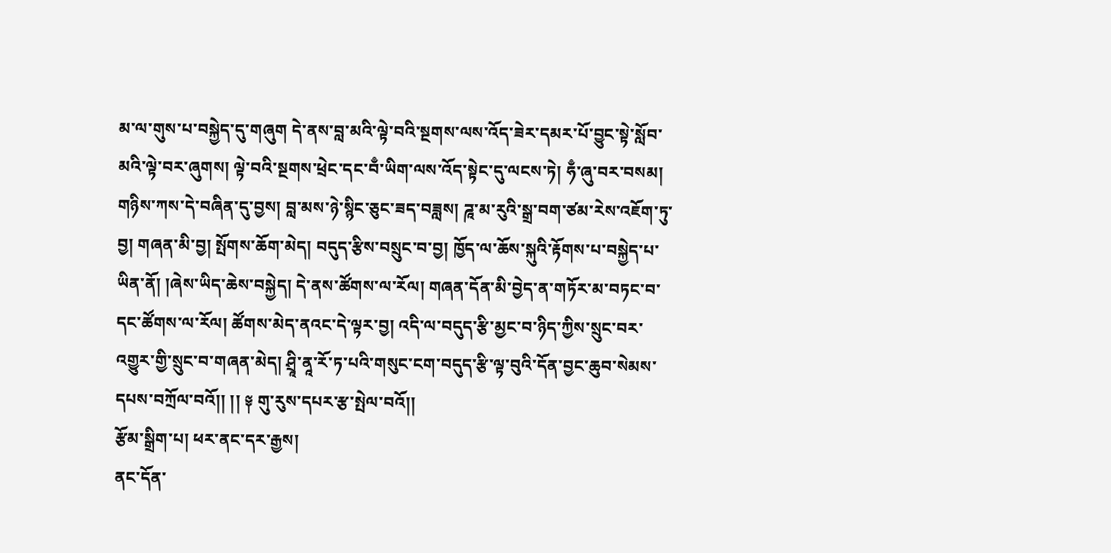མ་ལ་གུས་པ་བསྐྱེད་དུ་གཞུག དེ་ནས་བླ་མའི་ལྟེ་བའི་སྔགས་ལས་འོད་ཟེར་དམར་པོ་བྱུང་སྟེ་སློབ་མའི་ལྟེ་བར་ཞུགས། ལྟེ་བའི་སྔགས་ཕྲེང་དང་བྃ་ཡིག་ལས་འོད་སྟེང་དུ་ལངས་ཏེ། ཧྃ་ཞུ་བར་བསམ། གཉིས་ཀས་དེ་བཞིན་དུ་བྱས། བླ་མས་ཉེ་སྙིང་ཅུང་ཟད་བཟླས། ཌཱ་མ་རུའི་སྒྲ་བག་ཙམ་རེས་འཇོག་ཏུ་བྱ། གཞན་མི་བྱ། སྤོགས་ཆོག་མེད། བདུད་རྩིས་བསྲུང་བ་བྱ། ཁྱོད་ལ་ཆོས་སྐུའི་རྟོགས་པ་བསྐྱེད་པ་ཡིན་ནོ། །ཞེས་ཡིད་ཆེས་བསྐྱེད། དེ་ནས་ཚོགས་ལ་རོལ། གཞན་དོན་མི་བྱེད་ན་གཏོར་མ་བཏང་བ་དང་ཚོགས་ལ་རོལ། ཚོགས་མེད་ནའང་དེ་ལྟར་བྱ། འདི་ལ་བདུད་རྩི་མྱང་བ་ཉིད་ཀྱིས་སྲུང་བར་འགྱུར་གྱི་སྲུང་བ་གཞན་མེད། ཤྲཱི་ནཱ་རོ་ཏ་པའི་གསུང་ངག་བདུད་རྩི་ལྟ་བུའི་དོན་བྱང་ཆུབ་སེམས་དཔས་བཀྲོལ་བའོ།། །། ༈ གུ་རུས་དཔར་རྩ་སྤེལ་བའོ།།
རྩོམ་སྒྲིག་པ། ཕར་ནང་དར་རྒྱས།
ནང་དོན་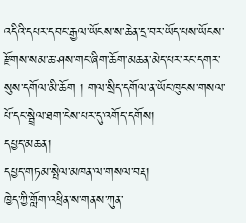འདིའི་དཔར་དབང་རྒྱལ་ཡོངས་ས་ཆེན་དྲ་བར་ཡོད་པས་ཡོངས་རྫོགས་སམ་ཆ་ཤས་གང་ཞིག་ཆོག་མཆན་མེད་པར་རང་དགར་སུས་དགོལ་མི་ཆོག ། གལ་སྲིད་དགོལ་ན་ཡོང་ཁུངས་གསལ་པོ་དང་སྦྲེལ་ཐག་ངེས་པར་དུ་འགོད་དགོས།
དཔྱད་མཆན།
དཔྱད་གཏམ་སྤེལ་མཁན་ལ་གསལ་བརྡ།
ཁྱེད་ཀྱི་གློག་འཕྲིན་ས་གནས་ཀུན་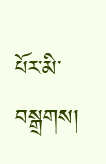པོར་མི་བསྒྲགས།